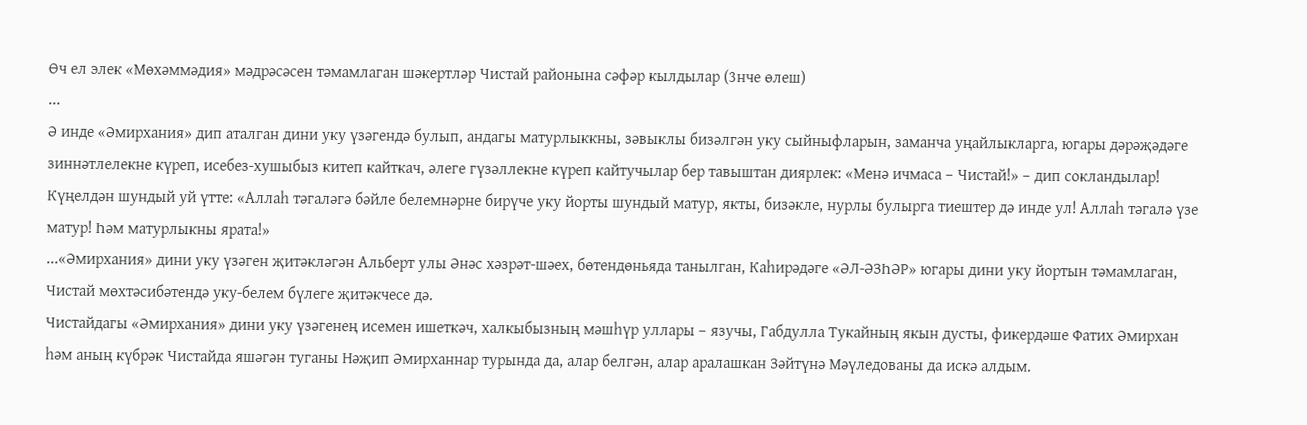Өч ел элек «Мөхәммәдия» мәдрәсәсен тәмамлаган шәкертләр Чистай районына сәфәр кылдылар (3нче өлеш)
...
Ә инде «Әмирхания» дип аталган дини уку үзәгендә булып, андагы матурлыккны, зәвыклы бизәлгән уку сыйныфларын, заманча уңайлыкларга, югары дәрәҗәдәге зиннәтлелекне күреп, исебез-хушыбыз китеп кайткач, әлеге гүзәллекне күреп кайтучылар бер тавыштан диярлек: «Менә ичмаса – Чистай!» – дип сокландылар! Күңелдән шундый уй үтте: «Аллаһ тәгаләгә бәйле белемнәрне бирүче уку йорты шундый матур, якты, бизәкле, нурлы булырга тиештер дә инде ул! Аллаһ тәгалә үзе матур! Һәм матурлыкны ярата!»
...«Әмирхания» дини уку үзәген җитәкләгән Альберт улы Әнәс хәзрәт-шәех, бөтендөньяда танылган, Каһирәдәге «ӘЛ-ӘЗҺӘР» югары дини уку йортын тәмамлаган, Чистай мөхтәсибәтендә уку-белем бүлеге җитәкчесе дә.
Чистайдагы «Әмирхания» дини уку үзәгенең исемен ишеткәч, халкыбызның мәшһүр уллары – язучы, Габдулла Тукайның якын дусты, фикердәше Фатих Әмирхан һәм аның күбрәк Чистайда яшәгән туганы Нәҗип Әмирханнар турында да, алар белгән, алар аралашкан Зәйтүнә Мәүледованы да искә алдым.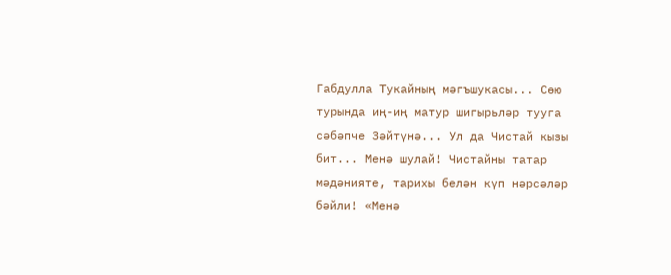Габдулла Тукайның мәгъшукасы... Сөю турында иң-иң матур шигырьләр тууга сәбәпче Зәйтүнә... Ул да Чистай кызы бит... Менә шулай! Чистайны татар мәдәнияте, тарихы белән күп нәрсәләр бәйли! «Менә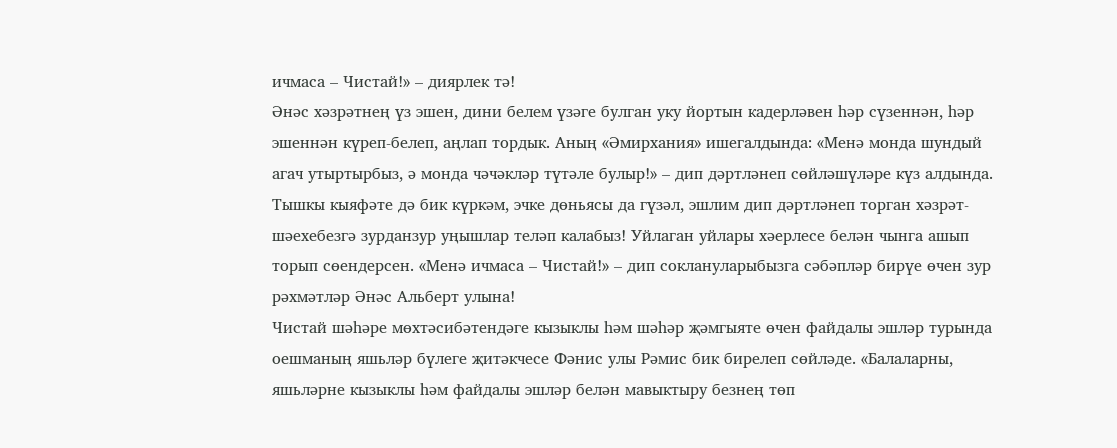ичмаса – Чистай!» – диярлек тә!
Әнәс хәзрәтнең үз эшен, дини белем үзәге булган уку йортын кадерләвен һәр сүзеннән, һәр эшеннән күреп-белеп, аңлап тордык. Аның «Әмирхания» ишегалдында: «Менә монда шундый агач утыртырбыз, ә монда чәчәкләр түтәле булыр!» – дип дәртләнеп сөйләшүләре күз алдында. Тышкы кыяфәте дә бик күркәм, эчке дөньясы да гүзәл, эшлим дип дәртләнеп торган хәзрәт-шәехебезгә зурданзур уңышлар теләп калабыз! Уйлаган уйлары хәерлесе белән чынга ашып торып сөендерсен. «Менә ичмаса – Чистай!» – дип соклануларыбызга сәбәпләр бирүе өчен зур рәхмәтләр Әнәс Альберт улына!
Чистай шәһәре мөхтәсибәтендәге кызыклы һәм шәһәр җәмгыяте өчен файдалы эшләр турында оешманың яшьләр бүлеге җитәкчесе Фәнис улы Рәмис бик бирелеп сөйләде. «Балаларны, яшьләрне кызыклы һәм файдалы эшләр белән мавыктыру безнең төп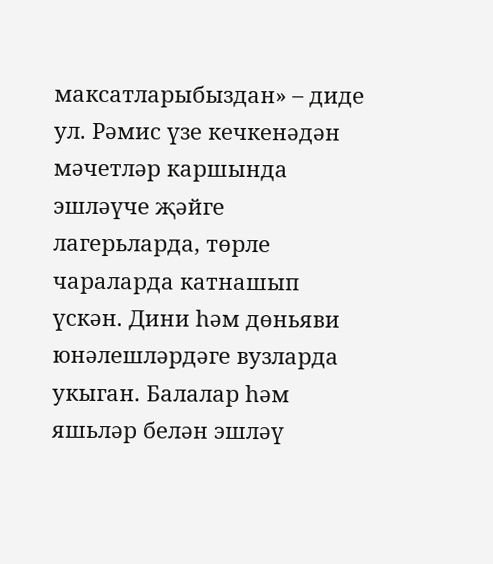максатларыбыздан» – диде ул. Рәмис үзе кечкенәдән мәчетләр каршында эшләүче җәйге лагерьларда, төрле чараларда катнашып үскән. Дини һәм дөньяви юнәлешләрдәге вузларда укыган. Балалар һәм яшьләр белән эшләү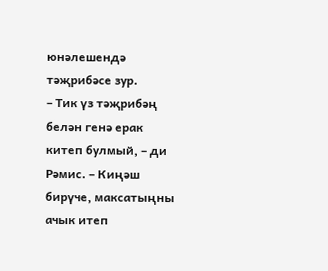юнәлешендә тәҗрибәсе зур.
– Тик үз тәҗрибәң белән генә ерак китеп булмый, – ди Рәмис. – Киңәш бирүче, максатыңны ачык итеп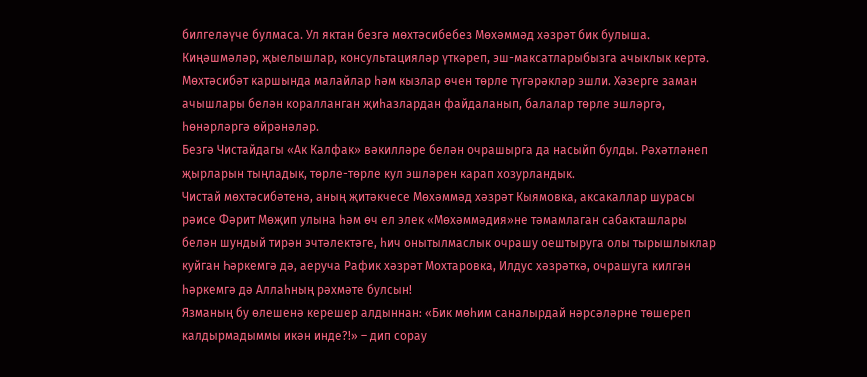билгеләүче булмаса. Ул яктан безгә мөхтәсибебез Мөхәммәд хәзрәт бик булыша. Киңәшмәләр, җыелышлар, консультацияләр үткәреп, эш-максатларыбызга ачыклык кертә.
Мөхтәсибәт каршында малайлар һәм кызлар өчен төрле түгәрәкләр эшли. Хәзерге заман ачышлары белән коралланган җиһазлардан файдаланып, балалар төрле эшләргә, һөнәрләргә өйрәнәләр.
Безгә Чистайдагы «Ак Калфак» вәкилләре белән очрашырга да насыйп булды. Рәхәтләнеп җырларын тыңладык, төрле-төрле кул эшләрен карап хозурландык.
Чистай мөхтәсибәтенә, аның җитәкчесе Мөхәммәд хәзрәт Кыямовка, аксакаллар шурасы рәисе Фәрит Мөҗип улына һәм өч ел элек «Мөхәммәдия»не тәмамлаган сабакташлары белән шундый тирән эчтәлектәге, һич онытылмаслык очрашу оештыруга олы тырышлыклар куйган Һәркемгә дә, аеруча Рафик хәзрәт Мохтаровка, Илдус хәзрәткә, очрашуга килгән һәркемгә дә Аллаһның рәхмәте булсын!
Язманың бу өлешенә керешер алдыннан: «Бик мөһим саналырдай нәрсәләрне төшереп калдырмадыммы икән инде?!» – дип сорау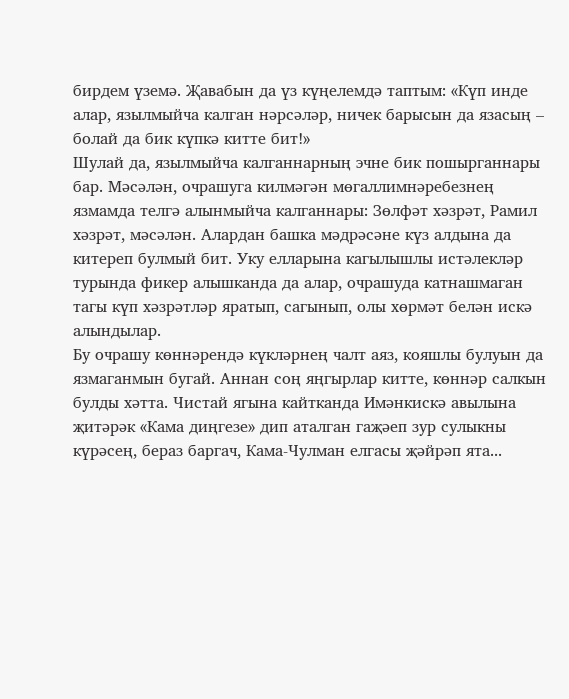бирдем үземә. Җавабын да үз күңелемдә таптым: «Күп инде алар, язылмыйча калган нәрсәләр, ничек барысын да язасың – болай да бик күпкә китте бит!»
Шулай да, язылмыйча калганнарның эчне бик пошырганнары бар. Мәсәлән, очрашуга килмәгән мөгаллимнәребезнең язмамда телгә алынмыйча калганнары: Зөлфәт хәзрәт, Рамил хәзрәт, мәсәлән. Алардан башка мәдрәсәне күз алдына да китереп булмый бит. Уку елларына кагылышлы истәлекләр турында фикер алышканда да алар, очрашуда катнашмаган тагы күп хәзрәтләр яратып, сагынып, олы хөрмәт белән искә алындылар.
Бу очрашу көннәрендә күкләрнең чалт аяз, кояшлы булуын да язмаганмын бугай. Аннан соң яңгырлар китте, көннәр салкын булды хәтта. Чистай ягына кайтканда Имәнкискә авылына җитәрәк «Кама диңгезе» дип аталган гаҗәеп зур сулыкны күрәсең, бераз баргач, Кама-Чулман елгасы җәйрәп ята...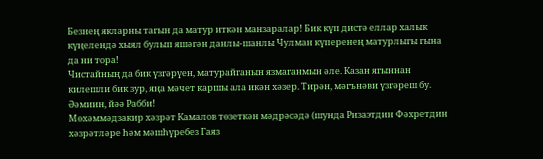Безнең якларны тагын да матур иткән манзаралар! Бик күп дистә еллар халык күңелендә хыял булып яшәгән данлы-шанлы Чулман күперенең матурлыгы гына да ни тора!
Чистайның да бик үзгәрүен, матурайганын язмаганмын әле. Казан ягыннан килешли бик зур, яңа мәчет каршы ала икән хәзер. Тирән, мәгънәви үзгәреш бу. Әәмиин, йәә Рабби!
Мөхәммәдзакир хәзрәт Камалов төзеткән мәдрәсәдә (шунда Ризаэтдин Фәхретдин хәзрәтләре һәм мәшһүребез Гаяз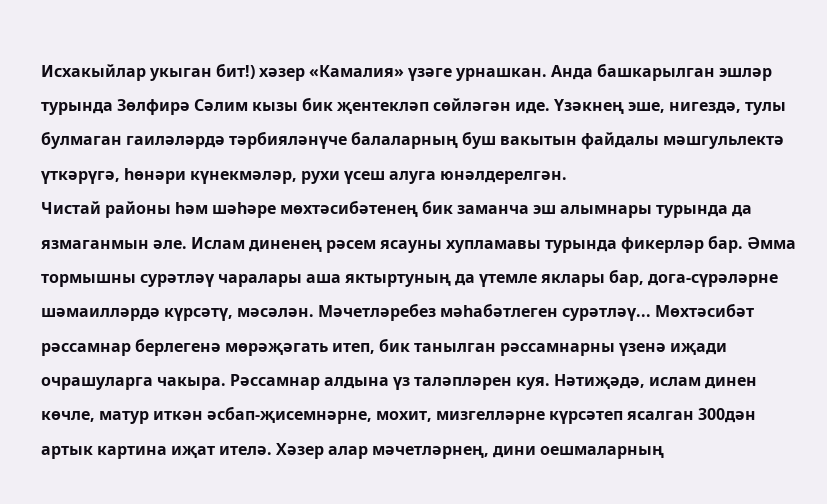Исхакыйлар укыган бит!) хәзер «Камалия» үзәге урнашкан. Анда башкарылган эшләр турында Зөлфирә Сәлим кызы бик җентекләп сөйләгән иде. Үзәкнең эше, нигездә, тулы булмаган гаиләләрдә тәрбияләнүче балаларның буш вакытын файдалы мәшгульлектә үткәрүгә, һөнәри күнекмәләр, рухи үсеш алуга юнәлдерелгән.
Чистай районы һәм шәһәре мөхтәсибәтенең бик заманча эш алымнары турында да язмаганмын әле. Ислам диненең рәсем ясауны хупламавы турында фикерләр бар. Әмма тормышны сурәтләү чаралары аша яктыртуның да үтемле яклары бар, дога-сүрәләрне шәмаилләрдә күрсәтү, мәсәлән. Мәчетләребез мәһабәтлеген сурәтләү... Мөхтәсибәт рәссамнар берлегенә мөрәҗәгать итеп, бик танылган рәссамнарны үзенә иҗади очрашуларга чакыра. Рәссамнар алдына үз таләпләрен куя. Нәтиҗәдә, ислам динен көчле, матур иткән әсбап-җисемнәрне, мохит, мизгелләрне күрсәтеп ясалган 300дән артык картина иҗат ителә. Хәзер алар мәчетләрнең, дини оешмаларның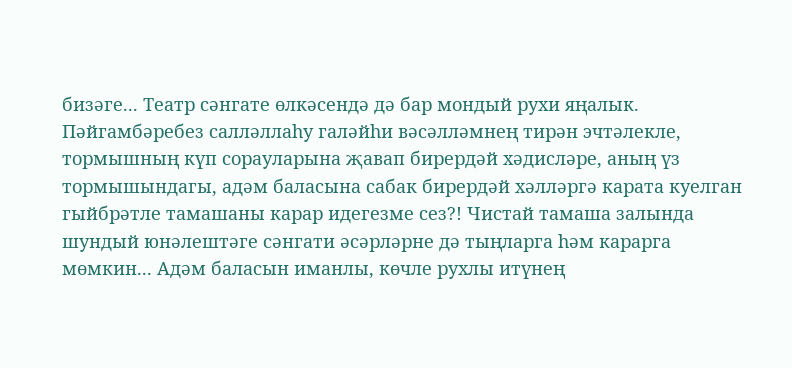бизәге... Театр сәнгате өлкәсендә дә бар мондый рухи яңалык. Пәйгамбәребез салләллаһу галәйһи вәсәлләмнең тирән эчтәлекле, тормышның күп сорауларына җавап бирердәй хәдисләре, аның үз тормышындагы, адәм баласына сабак бирердәй хәлләргә карата куелган гыйбрәтле тамашаны карар идегезме сез?! Чистай тамаша залында шундый юнәлештәге сәнгати әсәрләрне дә тыңларга һәм карарга мөмкин... Адәм баласын иманлы, көчле рухлы итүнең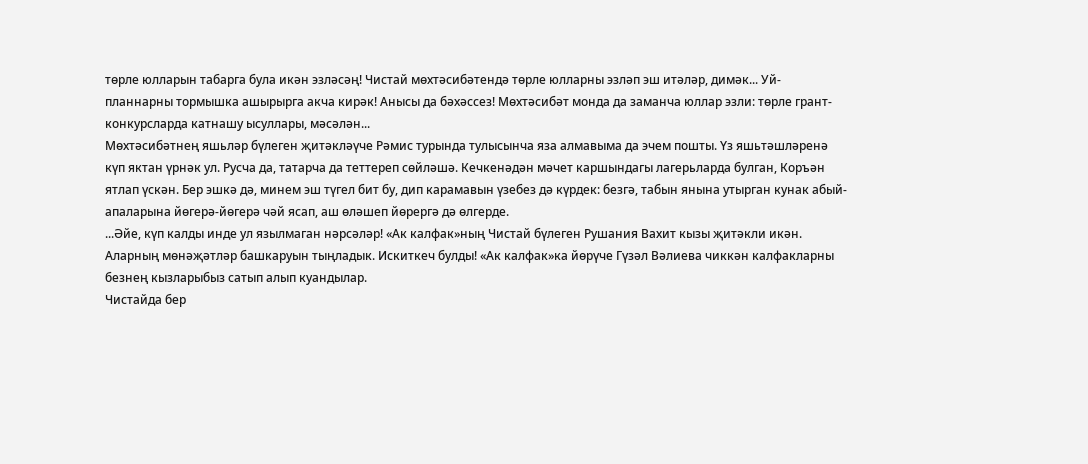төрле юлларын табарга була икән эзләсәң! Чистай мөхтәсибәтендә төрле юлларны эзләп эш итәләр, димәк... Уй-планнарны тормышка ашырырга акча кирәк! Анысы да бәхәссез! Мөхтәсибәт монда да заманча юллар эзли: төрле грант-конкурсларда катнашу ысуллары, мәсәлән...
Мөхтәсибәтнең яшьләр бүлеген җитәкләүче Рәмис турында тулысынча яза алмавыма да эчем пошты. Үз яшьтәшләренә күп яктан үрнәк ул. Русча да, татарча да теттереп сөйләшә. Кечкенәдән мәчет каршындагы лагерьларда булган, Коръән ятлап үскән. Бер эшкә дә, минем эш түгел бит бу, дип карамавын үзебез дә күрдек: безгә, табын янына утырган кунак абый-апаларына йөгерә-йөгерә чәй ясап, аш өләшеп йөрергә дә өлгерде.
...Әйе, күп калды инде ул язылмаган нәрсәләр! «Ак калфак»ның Чистай бүлеген Рушания Вахит кызы җитәкли икән. Аларның мөнәҗәтләр башкаруын тыңладык. Искиткеч булды! «Ак калфак»ка йөрүче Гүзәл Вәлиева чиккән калфакларны безнең кызларыбыз сатып алып куандылар.
Чистайда бер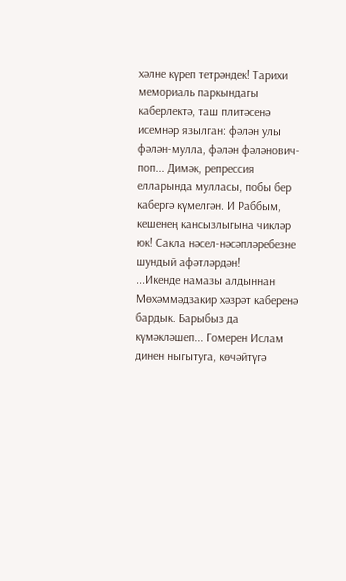хәлне күреп тетрәндек! Тарихи мемориаль паркындагы каберлектә, таш плитәсенә исемнәр язылган: фәлән улы фәлән-мулла, фәлән фәләнович-поп... Димәк, репрессия елларында мулласы, побы бер кабергә күмелгән. И Раббым, кешенең кансызлыгына чикләр юк! Сакла нәсел-нәсәпләребезне шундый афәтләрдән!
...Икенде намазы алдыннан Мөхәммәдзакир хәзрәт каберенә бардык. Барыбыз да күмәкләшеп... Гомерен Ислам динен ныгытуга, көчәйтүгә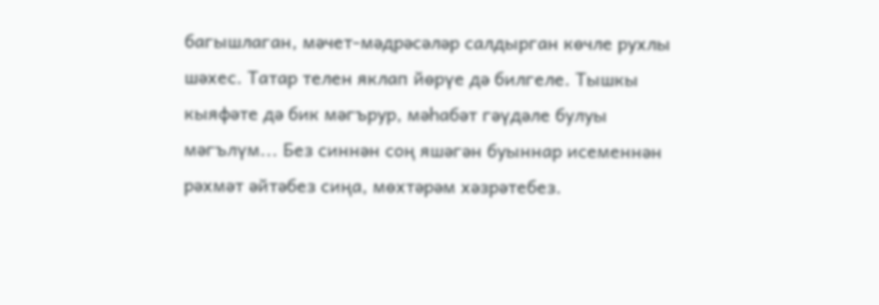багышлаган, мәчет-мәдрәсәләр салдырган көчле рухлы шәхес. Татар телен яклап йөрүе дә билгеле. Тышкы кыяфәте дә бик мәгърур, мәһабәт гәүдәле булуы мәгълүм... Без синнән соң яшәгән буыннар исеменнән рәхмәт әйтәбез сиңа, мөхтәрәм хәзрәтебез.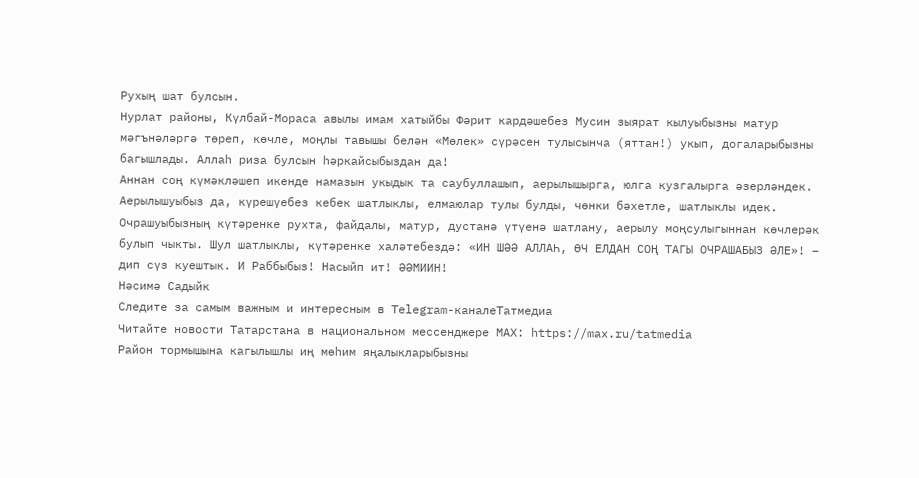Рухың шат булсын.
Нурлат районы, Күлбай-Мораса авылы имам хатыйбы Фәрит кардәшебез Мусин зыярат кылуыбызны матур мәгънәләргә төреп, көчле, моңлы тавышы белән «Мөлек» сүрәсен тулысынча (яттан!) укып, догаларыбызны багышлады. Аллаһ риза булсын һәркайсыбыздан да!
Аннан соң күмәкләшеп икенде намазын укыдык та саубуллашып, аерылышырга, юлга кузгалырга әзерләндек. Аерылышуыбыз да, күрешүебез кебек шатлыклы, елмаюлар тулы булды, чөнки бәхетле, шатлыклы идек. Очрашуыбызның күтәренке рухта, файдалы, матур, дустанә үтүенә шатлану, аерылу моңсулыгыннан көчлерәк булып чыкты. Шул шатлыклы, күтәренке халәтебездә: «ИН ШӘӘ АЛЛАҺ, ӨЧ ЕЛДАН СОҢ ТАГЫ ОЧРАШАБЫЗ ӘЛЕ»! – дип сүз куештык. И Раббыбыз! Насыйп ит! ӘӘМИИН!
Нәсимә Садыйк
Следите за самым важным и интересным в Telegram-каналеТатмедиа
Читайте новости Татарстана в национальном мессенджере MАХ: https://max.ru/tatmedia
Район тормышына кагылышлы иң мөһим яңалыкларыбызны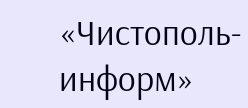«Чистополь-информ»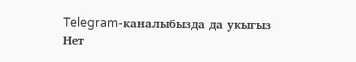Telegram-каналыбызда да укыгыз
Нет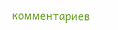комментариев